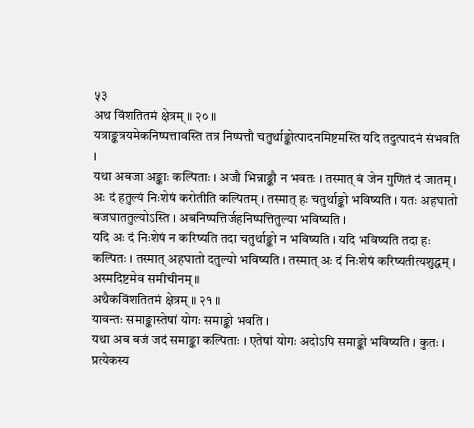५३
अथ विंशतितमं क्षेत्रम् ॥ २० ॥
यत्राङ्कत्रयमेकनिष्पत्तावस्ति तत्र निष्पत्तौ चतुर्थाङ्कोत्पादनमिष्टमस्ति यदि तदुत्पादनं संभवति ।
यथा अबजा अङ्काः कल्पिताः । अजौ भिन्नाङ्कौ न भवतः । तस्मात् बं जेन गुणितं दं जातम् । अः दं हतुल्यं निःशेषं करोतीति कल्पितम् । तस्मात् हः चतुर्थाङ्को भविष्यति । यतः अहघातो बजघाततुल्योऽस्ति । अबनिष्पत्तिर्जहनिष्पत्तितुल्या भविष्यति ।
यदि अः दं निःशेषं न करिष्यति तदा चतुर्थाङ्को न भविष्यति । यदि भविष्यति तदा हः कल्पितः । तस्मात् अहघातो दतुल्यो भविष्यति । तस्मात् अः दं निःशेषं करिष्यतीत्यशुद्धम् । अस्मदिष्टमेव समीचीनम् ॥
अथैकविंशतितमं क्षेत्रम् ॥ २१ ॥
यावन्तः समाङ्कास्तेषां योगः समाङ्को भवति ।
यथा अब बजं जदं समाङ्का कल्पिताः । एतेषां योगः अदोऽपि समाङ्को भविष्यति । कुतः । प्रत्येकस्य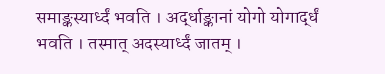समाङ्कस्यार्ध्दं भवति । अर्द्धाङ्कानां योगो योगार्द्धं भवति । तस्मात् अदस्यार्ध्दं जातम् ।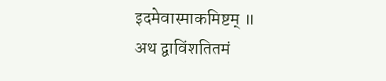इदमेवास्माकमिष्टम् ॥
अथ द्वाविंशतितमं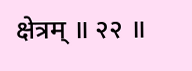क्षेत्रम् ॥ २२ ॥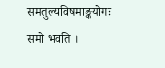समतुल्यविषमाङ्कयोगः समो भवति ।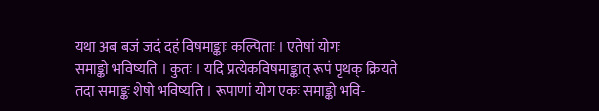यथा अब बजं जदं दहं विषमाङ्काः कल्पिताः । एतेषां योगः
समाङ्को भविष्यति । कुतः । यदि प्रत्येकविषमाङ्कात् रूपं पृथक् क्रियते तदा समाङ्कः शेषो भविष्यति । रूपाणां योग एकः समाङ्को भवि-